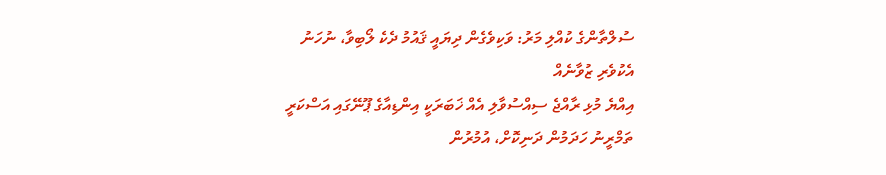ސުލްތާންގެ ކުއްލި މަރު: ވަކިވެގެން ދިޔައީ ޤައުމު ދެކެ ލޯބިވާ، ނުހަނު އެކުވެރި ޒުވާނެއް
އިއްޔެ މުޅި ރާއްޖެ ސިއްސުވާލި އެއް ޚަބަރަކީ އިންޑިއާގެ ޕޫނޭގައި އަސްކަރީ ތަމްރީނު ހަދަމުން ދަނިކޮށް، އުމުރުން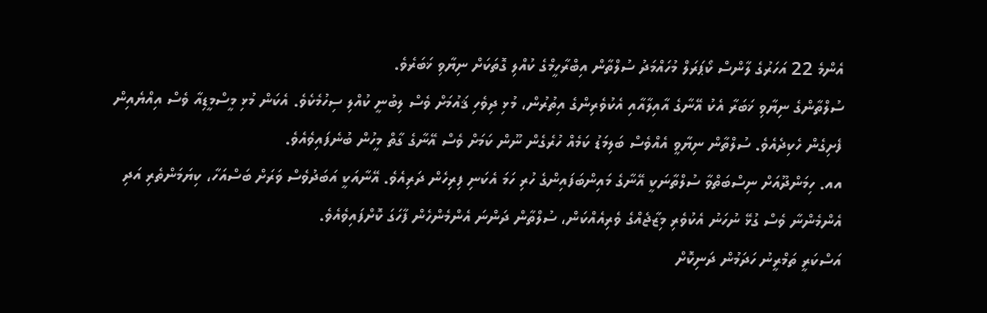އެންމެ 22 އަހަރުގެ ލާންސް ކޯޕަރަލް މުހައްމަދު ސުލްތާން އިބްރާހީމްގެ ކުއްލި ގޮތަކަށް ނިޔާވި ޚަބަރެވެ.
ސުލްތާންގެ ނިޔާވި ޚަބަރާ އެކު އޭނާގެ އާއިލާއާއި އެކުވެރިންގެ އިތުރުން، މުޅި ދިވެހި ޤައުމަށް ވެސް ލިބުނީ ކުއްލި ސިހުމެކެވެ. އެކަން މުޅި މީސްމީޑިއާ ވެސް އިއްޔެއިން ފެށިގެން ހެކިދެއެވެ. ސުލްތާން ނިޔާވީ އެއްވެސް ބަލިމަޑު ކަމެއް ހުރެގެން ނޫން ކަމަށް ވެސް އޭނާގެ ގާތް މީހުން ބުނެފައިވެއެވެ.
އއ. ހިމަންދޫއަށް ނިސްބަތްވާ ސުލްތާނަކީ އޭނާގެ މައިންބަފައިންގެ ހުރި ހަމަ އެކަނި ފިރިހެން ދަރިއެވެ. އޭނާއަކީ އަބަދުވެސް ވަރަށް ބަސްއަހާ، ކިޔަމަންތެރި އަދި އެންމެންނާ ވެސް ގުޅޭ ނުހަނު އެކުވެރި މިޒާޖެއްގެ ވެރިއެއްކަން، ސުލްތާން ދަންނަ އެންމެންހެން ފާހަގަ ކޮށްފައިވެއެވެ.
އަސްކަރީ ތަމްރީނު ހަދަމުން ދަނިކޮށް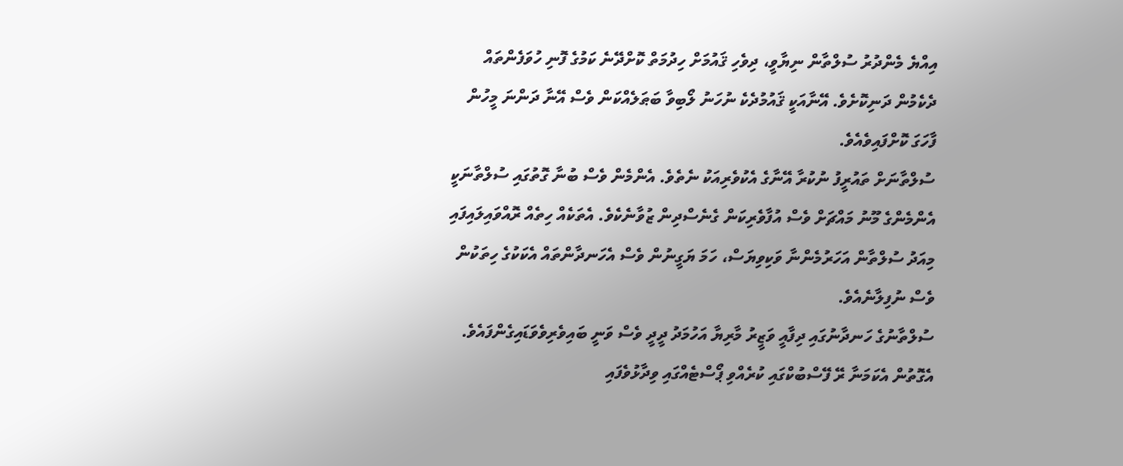އިއްޔެ މެންދުރު ސުލްތާން ނިޔާވީ، ދިވެހި ޤައުމަށް ހިދުމަތް ކޮށްދޭނެ ކަމުގެ ފޮނި ހުވަފެންތައް ދެކެމުން ދަނިކޮށެވެ. އޭނާއަކީ ޤައުމުދެކެ ނުހަނު ލޯބިވާ ބަޠަލެއްކަން ވެސް އޭނާ ދަންނަ މީހުން ފާހަގަ ކޮށްފައިވެއެވެ.
ސުލްތާނަށް ތައުރީފު ނުކުރާ އޭނާގެ އެކުވެރިއަކު ނެތެވެ. އެންމެން ވެސް ބުނާ ގޮތުގައި ސުލްތާނަކީ އެންމެންގެ މޫނު މައްޗަށް ވެސް އުފާވެރިކަން ގެނެސްދިން ޒުވާނެކެވެ. އެތަކެއް ހިތެއް ރޮއްވައިލައިފައި މިއަދު ސުލްތާން އަހަރުމެންނާ ވަކިވިޔަސް، ހަމަ ޔަގީނުން ވެސް އެހަނދާންތައް އެކަކުގެ ހިތަކުން ވެސް ނުފިލާނެއެވެ.
ސުލްތާނުގެ ހަނދާނުގައި ދިފާއީ ވަޒީރު މާރިޔާ އަހުމަދު ދީދީ ވެސް ވަނީ ބައިވެރިވެވަޑައިގެންފައެވެ. އެގޮތުން އެކަމަނާ ރޭ ފޭސްބުކްގައި ކުރެއްވި ޕޯސްޓެއްގައި ވިދާޅުވެފައި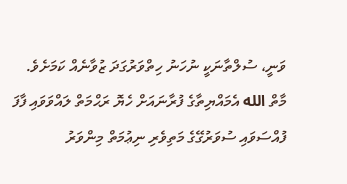ވަނީ، ސުލްތާނަކީ ނުހަނު ހިތްވަރުގަދަ ޒުވާނެއް ކަމަށެވެ.
މާތް الله އެމައްޔިތާގެ ފުރާނައަށް ހެޔޮ ރަޙްމަތް ލައްވަވައި ފާފަ ފުއްސަވައި ސުވަރުގޭގެ މަތިވެރި ނިޢުމަތް މިންވަރު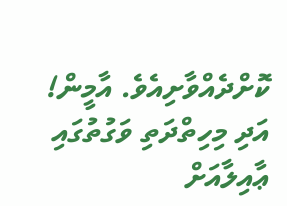ކޮށްދެއްވާށިއެވެ. އާމީން! އަދި މިހިތްދަތި ވަގުތުގައި ޢާއިލާއަށް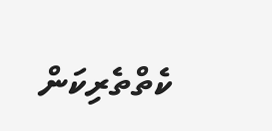ކެތްތެރިކަން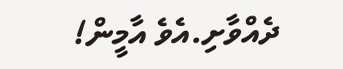ދެއްވާށި.އެވެ އާމީން!